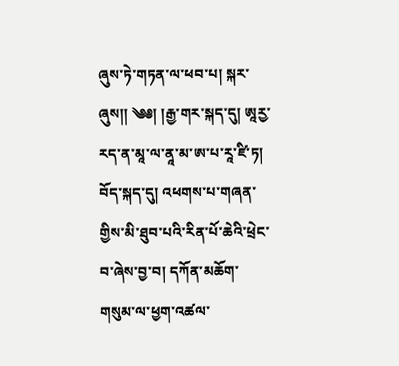ཞུས་ཏེ་གཏན་ལ་ཕབ་པ། སྐར་ཞུས།། ༄༅། །རྒྱ་གར་སྐད་དུ། ཨཱརྱ་རད་ན་མཱ་ལ་ནཱ་མ་ཨ་པ་རཱ་ཛི་ཏ། བོད་སྐད་དུ། འཕགས་པ་གཞན་གྱིས་མི་ཐུབ་པའི་རིན་པོ་ཆེའི་ཕྲེང་བ་ཞེས་བྱ་བ། དཀོན་མཆོག་གསུམ་ལ་ཕྱག་འཚལ་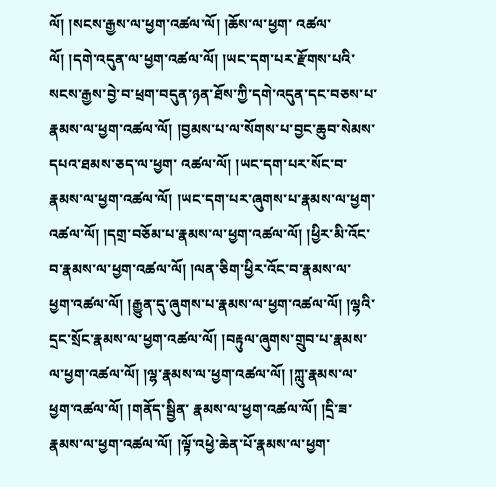ལོ། །སངས་རྒྱས་ལ་ཕྱག་འཚལ་ལོ། །ཆོས་ལ་ཕྱག་ འཚལ་ལོ། །དགེ་འདུན་ལ་ཕྱག་འཚལ་ལོ། །ཡང་དག་པར་རྫོགས་པའི་སངས་རྒྱས་བྱེ་བ་ཕྲག་བདུན་ཉན་ཐོས་ཀྱི་དགེ་འདུན་དང་བཅས་པ་རྣམས་ལ་ཕྱག་འཚལ་ལོ། །བྱམས་པ་ལ་སོགས་པ་བྱང་ཆུབ་སེམས་དཔའ་ཐམས་ཅད་ལ་ཕྱག་ འཚལ་ལོ། །ཡང་དག་པར་སོང་བ་རྣམས་ལ་ཕྱག་འཚལ་ལོ། །ཡང་དག་པར་ཞུགས་པ་རྣམས་ལ་ཕྱག་འཚལ་ལོ། །དགྲ་བཅོམ་པ་རྣམས་ལ་ཕྱག་འཚལ་ལོ། །ཕྱིར་མི་འོང་བ་རྣམས་ལ་ཕྱག་འཚལ་ལོ། །ལན་ཅིག་ཕྱིར་འོང་བ་རྣམས་ལ་ ཕྱག་འཚལ་ལོ། །རྒྱུན་དུ་ཞུགས་པ་རྣམས་ལ་ཕྱག་འཚལ་ལོ། །ལྷའི་དྲང་སྲོང་རྣམས་ལ་ཕྱག་འཚལ་ལོ། །བརྟུལ་ཞུགས་གྲུབ་པ་རྣམས་ལ་ཕྱག་འཚལ་ལོ། །ལྷ་རྣམས་ལ་ཕྱག་འཚལ་ལོ། །ཀླུ་རྣམས་ལ་ཕྱག་འཚལ་ལོ། །གནོད་སྦྱིན་ རྣམས་ལ་ཕྱག་འཚལ་ལོ། །དྲི་ཟ་རྣམས་ལ་ཕྱག་འཚལ་ལོ། །ལྟོ་འཕྱེ་ཆེན་པོ་རྣམས་ལ་ཕྱག་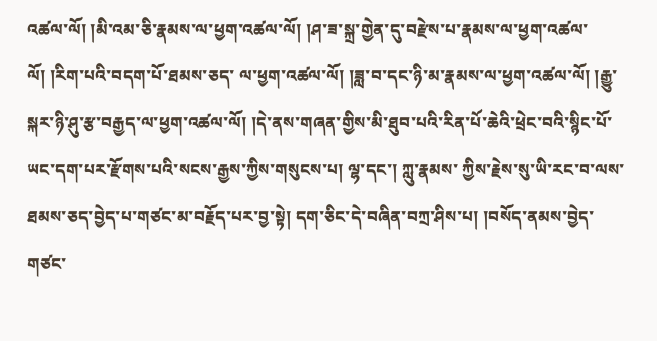འཚལ་ལོ། །མི་འམ་ཅི་རྣམས་ལ་ཕྱག་འཚལ་ལོ། །ཤ་ཟ་སྐྲ་གྱེན་དུ་བརྫེས་པ་རྣམས་ལ་ཕྱག་འཚལ་ལོ། །རིག་པའི་བདག་པོ་ཐམས་ཅད་ ལ་ཕྱག་འཚལ་ལོ། །ཟླ་བ་དང་ཉི་མ་རྣམས་ལ་ཕྱག་འཚལ་ལོ། །རྒྱུ་སྐར་ཉི་ཤུ་རྩ་བརྒྱད་ལ་ཕྱག་འཚལ་ལོ། །དེ་ནས་གཞན་གྱིས་མི་ཐུབ་པའི་རིན་པོ་ཆེའི་ཕྲེང་བའི་སྙིང་པོ་ཡང་དག་པར་རྫོགས་པའི་སངས་རྒྱས་ཀྱིས་གསུངས་པ། ལྷ་དང་། ཀླུ་རྣམས་ ཀྱིས་རྗེས་སུ་ཡི་རང་བ་ལས་ཐམས་ཅད་བྱེད་པ་གཙང་མ་བརྗོད་པར་བྱ་སྟེ། དག་ཅིང་དེ་བཞིན་བཀྲ་ཤིས་པ། །བསོད་ནམས་བྱེད་གཙང་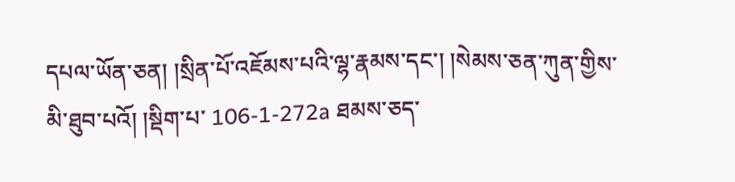དཔལ་ཡོན་ཅན། །སྲིན་པོ་འཇོམས་པའི་ལྷ་རྣམས་དང་། །སེམས་ཅན་ཀུན་གྱིས་མི་ཐུབ་པའོ། །སྡིག་པ་ 106-1-272a ཐམས་ཅད་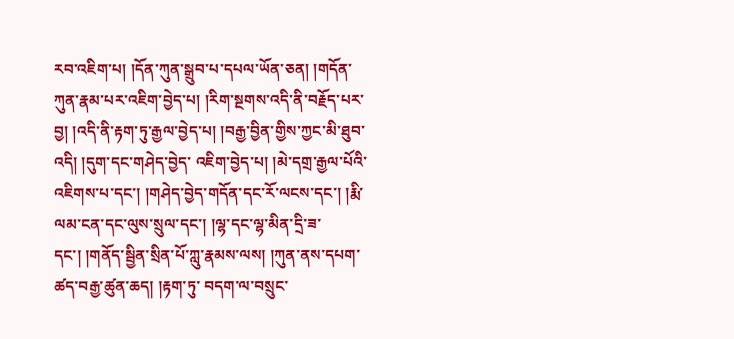རབ་འཇིག་པ། །དོན་ཀུན་སྒྲུབ་པ་དཔལ་ཡོན་ཅན། །གདོན་ཀུན་རྣམ་པར་འཇིག་བྱེད་པ། །རིག་སྔགས་འདི་ནི་བརྗོད་པར་བྱ། །འདི་ནི་རྟག་ཏུ་རྒྱལ་བྱེད་པ། །བརྒྱ་བྱིན་གྱིས་ཀྱང་མི་ཐུབ་འདི། །དུག་དང་གཤེད་བྱེད་ འཇིག་བྱེད་པ། །མེ་དགྲ་རྒྱལ་པོའི་འཇིགས་པ་དང་། །གཤེད་བྱེད་གདོན་དང་རོ་ལངས་དང་། །རྨི་ལམ་ངན་དང་ལུས་སྲུལ་དང་། །ལྷ་དང་ལྷ་མིན་དྲི་ཟ་དང་། །གནོད་སྦྱིན་སྲིན་པོ་ཀླུ་རྣམས་ལས། །ཀུན་ནས་དཔག་ཚད་བརྒྱ་ཚུན་ཆད། །རྟག་ཏུ་ བདག་ལ་བསྲུང་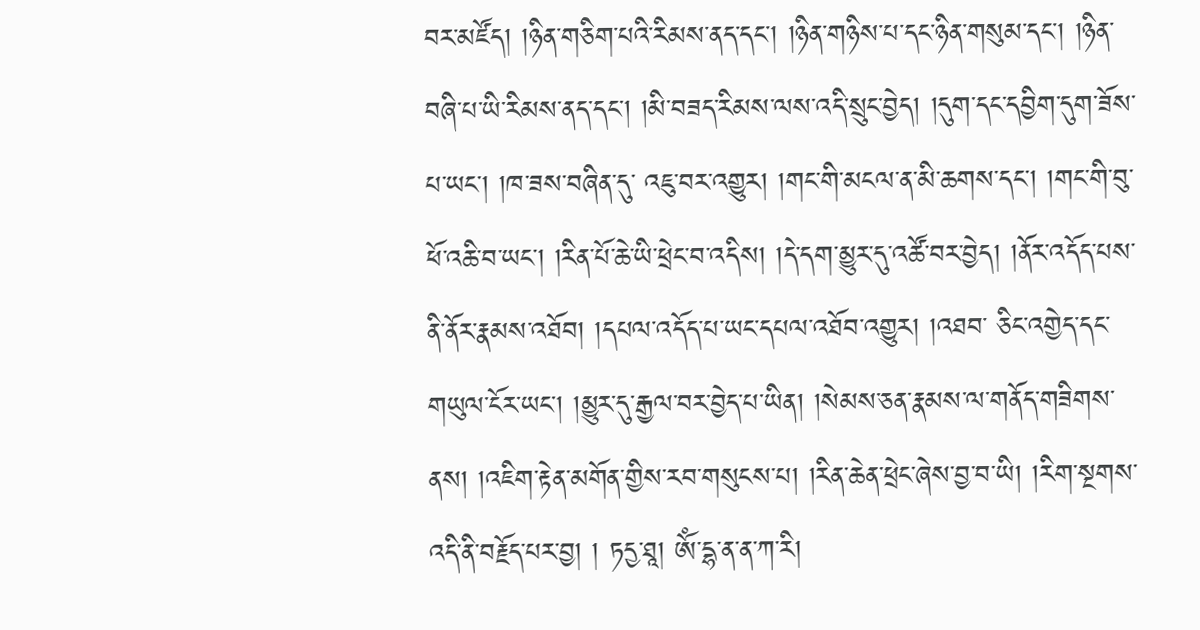བར་མཛོད། །ཉིན་གཅིག་པའི་རིམས་ནད་དང་། །ཉིན་གཉིས་པ་དང་ཉིན་གསུམ་དང་། །ཉིན་བཞི་པ་ཡི་རིམས་ནད་དང་། །མི་བཟད་རིམས་ལས་འདི་སྲུང་བྱེད། །དུག་དང་དབྱིག་དུག་ཟོས་པ་ཡང་། །ཁ་ཟས་བཞིན་དུ་ འཇུ་བར་འགྱུར། །གང་གི་མངལ་ན་མི་ཆགས་དང་། །གང་གི་བུ་ཕོ་འཆི་བ་ཡང་། །རིན་པོ་ཆེ་ཡི་ཕྲེང་བ་འདིས། །དེ་དག་མྱུར་དུ་འཚོ་བར་བྱེད། །ནོར་འདོད་པས་ནི་ནོར་རྣམས་འཐོབ། །དཔལ་འདོད་པ་ཡང་དཔལ་འཐོབ་འགྱུར། །འཐབ་ ཅིང་འགྱེད་དང་གཡུལ་ངོར་ཡང་། །མྱུར་དུ་རྒྱལ་བར་བྱེད་པ་ཡིན། །སེམས་ཅན་རྣམས་ལ་གནོད་གཟིགས་ནས། །འཇིག་རྟེན་མགོན་གྱིས་རབ་གསུངས་པ། །རིན་ཆེན་ཕྲེང་ཞེས་བྱ་བ་ཡི། །རིག་སྔགས་འདི་ནི་བརྗོད་པར་བྱ། ། ཏདྱ་ཐཱ། ཨོཾ་དྷ་ན་ན་ཀ་རི།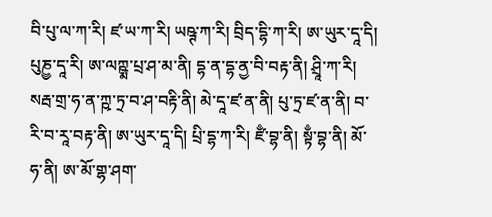བི་པུ་ལ་ཀ་རི། ཛ་ཡ་ཀ་རི། ཡཥྚ་ཀ་རི། བྲིད་དྷི་ཀ་རི། ཨ་ཡུར་དཱ་དི། པུཎྱ་དཱ་རི། ཨ་ལཀྵྨ་པྲ་ཤ་མ་ནི། དྷ་ན་དྷ་ནྱ་བི་བརྟ་ནི། ཤྲཱི་ཀ་རི། སརྦ་གྲ་ཧ་ན་ཀྵ་ཏྲ་བ་ཤ་བརྟི་ནི། མེ་དཱ་ཛ་ན་ནི། པུ་ཏྲ་ཛ་ན་ནི། བ་རི་བ་རཱ་བརྟ་ནི། ཨ་ཡུར་དཱ་དི། པྲི་དྷ་ཀ་རི། ཛྃ་བྷ་ནི། སྟྃ་བྷ་ནི། མོ་ཧ་ནི། ཨ་མོ་གྷ་ཤག་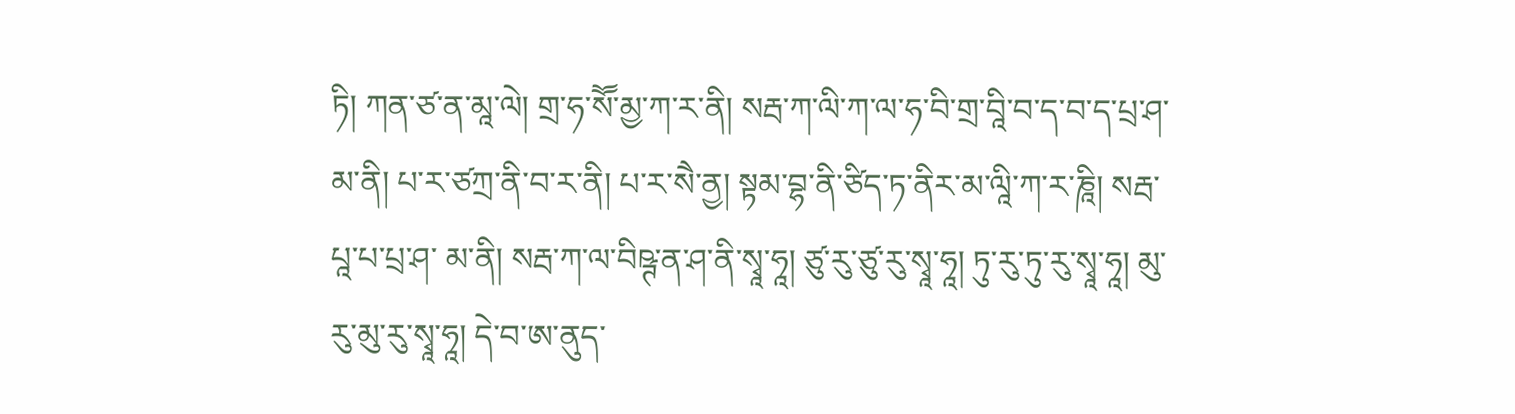ཏི། ཀན་ཙ་ན་མཱ་ལེ། གྲ་ཧ་སཽ་མྱ་ཀ་ར་ནི། སརྦ་ཀ་ལི་ཀ་ལ་ཧ་བི་གྲ་བཱི་བ་ད་བ་ད་པྲ་ཤ་མ་ནི། པ་ར་ཙཀྲ་ནི་བ་ར་ནི། པ་ར་སཻ་ནྱ། སྟམ་བྷ་ནི་ཙིད་ཏ་ནིར་མ་ལཱི་ཀ་ར་ཎཱི། སརྦ་པཱ་པ་པྲ་ཤ་ མ་ནི། སརྦ་ཀ་ལ་བིཥྚ་ན་ཤ་ནི་སྭཱ་ཧཱ། ཙུ་རུ་ཙུ་རུ་སྭཱ་ཧཱ། ཏུ་རུ་ཏུ་རུ་སྭཱ་ཧཱ། མུ་རུ་མུ་རུ་སྭཱ་ཧཱ། དེ་བ་ཨ་ནུད་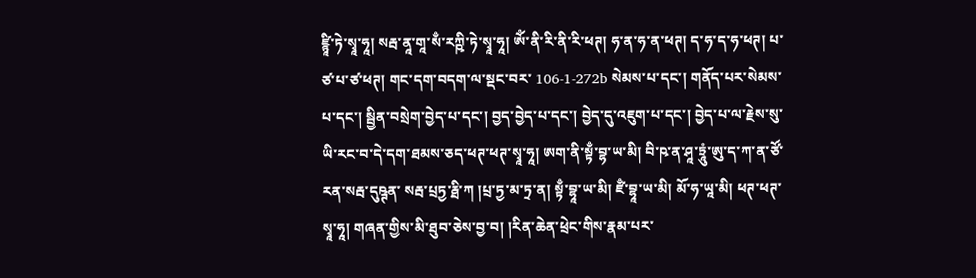ཛྙཱི་ཏེ་སྭཱ་ཧཱ། སརྦ་ནཱ་གཱ་སྃ་རཀྵི་ཏེ་སྭཱ་ཧཱ། ཨོཾ་ནི་རི་ནི་རི་ཕཊ། ཧ་ན་ཧ་ན་ཕཊ། ད་ཧ་ད་ཧ་ཕཊ། པ་ཙ་པ་ཙ་ཕཊ། གང་དག་བདག་ལ་སྡང་བར་ 106-1-272b སེམས་པ་དང་། གནོད་པར་སེམས་པ་དང་། སྦྱིན་བསྲེག་བྱེད་པ་དང་། བྱད་བྱེད་པ་དང་། བྱེད་དུ་འཇུག་པ་དང་། བྱེད་པ་ལ་རྗེས་སུ་ཡི་རང་བ་དེ་དག་ཐམས་ཅད་ཕཊ་ཕཊ་སྭཱ་ཧཱ། ཨག་ནི་སྟྃ་བྷ་ཡ་མི། བི་ཥ་ན་ཤཱ་ཏྲཱུཾ་ཨུ་ད་ཀ་ན་ཙོ་རན་སརྦ་དུཥྚན་ སརྦ་པྲཏྱ་རྠི་ཀ །པྲ་ཏྱ་མ་ཏྲ་ན། སྟྃ་བྷཱ་ཡ་མི། ཛྃ་བྷཱ་ཡ་མི། མོ་ཧ་ཡཱ་མི། ཕཊ་ཕཊ་སྭཱ་ཧཱ། གཞན་གྱིས་མི་ཐུབ་ཅེས་བྱ་བ། །རིན་ཆེན་ཕྲེང་གིས་རྣམ་པར་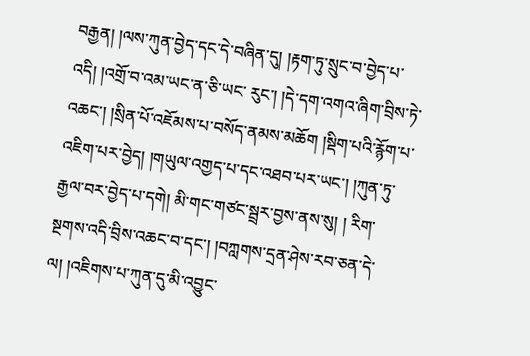བརྒྱན། །ལས་ཀུན་བྱེད་དང་དེ་བཞིན་དུ། །རྟག་ཏུ་སྲུང་བ་བྱེད་པ་འདི། །འགྲོ་བ་འམ་ཡང་ན་ཅི་ཡང་ རུང་། །དེ་དག་འགའ་ཞིག་བྲིས་ཏེ་འཆང་། །སྲིན་པོ་འཇོམས་པ་བསོད་ནམས་མཆོག །སྡིག་པའི་རྙོག་པ་འཇིག་པར་བྱེད། །གཡུལ་འགྱད་པ་དང་འཐབ་པར་ཡང་། །ཀུན་ཏུ་རྒྱལ་བར་བྱེད་པ་དགེ། མི་གང་གཙང་སྦྲར་བྱས་ནས་སུ། ། རིག་སྔགས་འདི་བྲིས་འཆང་བ་དང་། །བཀླགས་དྲན་ཤེས་རབ་ཅན་དེ་ལ། །འཇིགས་པ་ཀུན་དུ་མི་འབྱུང་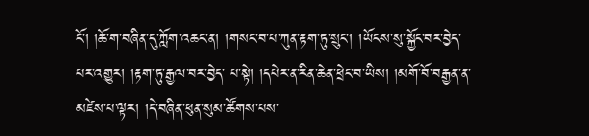ངོ་། །ཆོ་ག་བཞིན་དུ་ཀློག་འཆང་ན། །གསང་བ་པ་ཀུན་རྟག་ཏུ་སྲུང་། །ཡོངས་སུ་སྐྱོང་བར་བྱེད་པར་འགྱུར། །རྟག་ཏུ་རྒྱལ་བར་བྱེད་ པ་སྟེ། །དཔེར་ན་རིན་ཆེན་ཕྲེང་བ་ཡིས། །མགོ་བོ་བརྒྱན་ན་མཛེས་པ་ལྟར། །དེ་བཞིན་ཕུན་སུམ་ཚོགས་པས་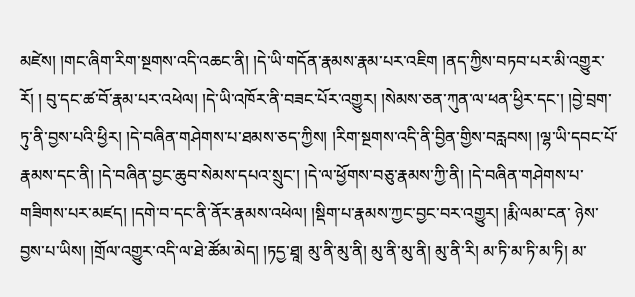མཛེས། །གང་ཞིག་རིག་སྔགས་འདི་འཆང་ནི། །དེ་ཡི་གདོན་རྣམས་རྣམ་པར་འཇིག །ནད་ཀྱིས་བཏབ་པར་མི་འགྱུར་རོ། ། བུ་དང་ཚ་བོ་རྣམ་པར་འཕེལ། །དེ་ཡི་འཁོར་ནི་བཟང་པོར་འགྱུར། །སེམས་ཅན་ཀུན་ལ་ཕན་ཕྱིར་དང་། །བྱེ་བྲག་ཏུ་ནི་བྱས་པའི་ཕྱིར། །དེ་བཞིན་གཤེགས་པ་ཐམས་ཅད་ཀྱིས། །རིག་སྔགས་འདི་ནི་བྱིན་གྱིས་བརླབས། །ལྷ་ཡི་དབང་པོ་ རྣམས་དང་ནི། །དེ་བཞིན་བྱང་ཆུབ་སེམས་དཔའ་སྲུང་། །དེ་ལ་ཕྱོགས་བཅུ་རྣམས་ཀྱི་ནི། །དེ་བཞིན་གཤེགས་པ་གཟིགས་པར་མཛད། །དགེ་བ་དང་ནི་ནོར་རྣམས་འཕེལ། །སྡིག་པ་རྣམས་ཀྱང་བྱང་བར་འགྱུར། །རྨི་ལམ་ངན་ ཉེས་བྱས་པ་ཡིས། །གྲོལ་འགྱུར་འདི་ལ་ཐེ་ཚོམ་མེད། །ཏདྱ་ཐཱ། མུ་ནི་མུ་ནི། མུ་ནི་མུ་ནི། མུ་ནི་རི། མ་ཏི་མ་ཏི་མ་ཏི། མ་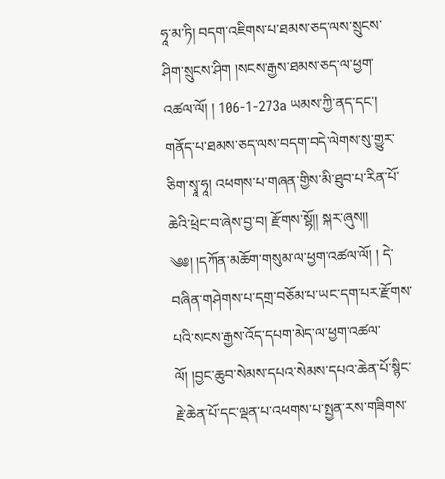ཧཱ་མ་ཏི། བདག་འཇིགས་པ་ཐམས་ཅད་ལས་སྲུངས་ཤིག་སྲུངས་ཤིག །སངས་རྒྱས་ཐམས་ཅད་ལ་ཕྱག་འཚལ་ལོ། ། 106-1-273a ཡམས་ཀྱི་ནད་དང་། གནོད་པ་ཐམས་ཅད་ལས་བདག་བདེ་ལེགས་སུ་གྱུར་ཅིག་སྭཱ་ཧཱ། འཕགས་པ་གཞན་གྱིས་མི་ཐུབ་པ་རིན་པོ་ཆེའི་ཕྲེང་བ་ཞེས་བྱ་བ། རྫོགས་སྷོ།། སྐར་ཞུས།། ༄༅། །དཀོན་མཆོག་གསུམ་ལ་ཕྱག་འཚལ་ལོ། ། དེ་བཞིན་གཤེགས་པ་དགྲ་བཅོམ་པ་ཡང་དག་པར་རྫོགས་པའི་སངས་རྒྱས་འོད་དཔག་མེད་ལ་ཕྱག་འཚལ་ལོ། །བྱང་ཆུབ་སེམས་དཔའ་སེམས་དཔའ་ཆེན་པོ་སྙིང་རྗེ་ཆེན་པོ་དང་ལྡན་པ་འཕགས་པ་སྤྱན་རས་གཟིགས་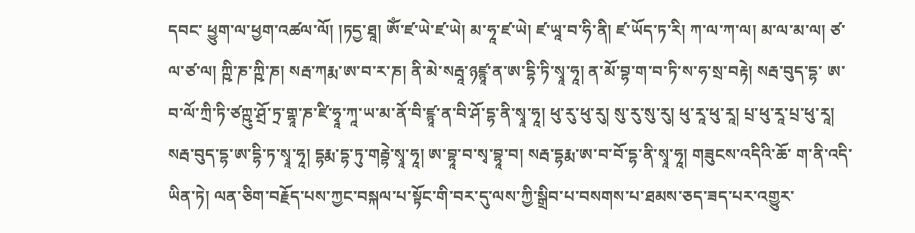དབང་ ཕྱུག་ལ་ཕྱག་འཚལ་ལོ། །ཏདྱ་ཐཱ། ཨོཾ་ཛ་ཡེ་ཛ་ཡེ། མ་ཧཱ་ཛ་ཡེ། ཛ་ཡཱ་བ་ཧི་ནི། ཛ་ཡོད་ཏ་རི། ཀ་ལ་ཀ་ལ། མ་ལ་མ་ལ། ཙ་ལ་ཙ་ལ། ཀྵི་ཎ་ཀྵི་ཎ། སརྦ་ཀརྨ་ཨ་བ་ར་ཎ། ནི་མེ་སརྦཱ་ཉཛྙཱ་ན་ཨ་དྷི་ཏི་སྭཱ་ཧཱ། ན་མོ་བྷ་ག་བ་ཏི་ས་ཧ་སྲ་བརྟེ། སརྦ་བུད་དྷ་ ཨ་བ་ལོ་ཀྲི་ཏི་ཙཀྵུ་ཤྲོ་ཏྲ་གྷཱ་ཎ་ཛི་ཧྭཱ་ཀཱ་ཡ་མ་ནོ་བི་ཛྙཱ་ན་བི་ཤོ་དྷ་ནི་སྭཱ་ཧཱ། ཕུ་རུ་ཕུ་རུ། སུ་རུ་སུ་རུ། ཕུ་རཱ་ཕུ་རཱ། པྲ་ཕུ་རཱ་པྲ་ཕུ་རཱ། སརྦ་བུད་དྷ་ཨ་དྷི་ཏ་སྭཱ་ཧཱ། དྷརྨ་དྷ་ཏུ་གརྦྷེ་སྭཱ་ཧཱ། ཨ་བྷཱ་བ་སྭ་བྷཱ་བ། སརྦ་དྷརྨ་ཨ་བ་བོ་དྷ་ནི་སྭཱ་ཧཱ། གཟུངས་འདིའི་ཆོ་ ག་ནི་འདི་ཡིན་ཏེ། ལན་ཅིག་བརྗོད་པས་ཀྱང་བསྐལ་པ་སྟོང་གི་བར་དུ་ལས་ཀྱི་སྒྲིབ་པ་བསགས་པ་ཐམས་ཅད་ཟད་པར་འགྱུར་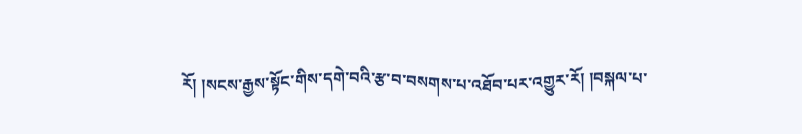རོ། །སངས་རྒྱས་སྟོང་གིས་དགེ་བའི་རྩ་བ་བསགས་པ་འཐོབ་པར་འགྱུར་རོ། །བསྐལ་པ་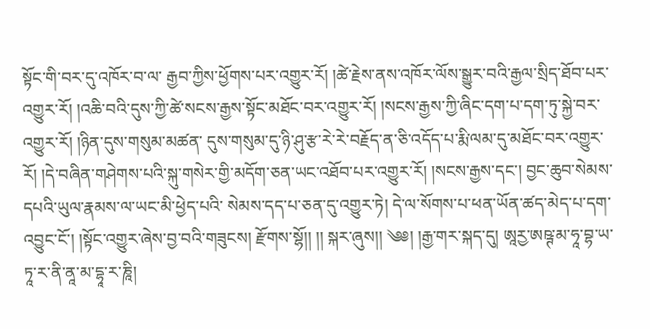སྟོང་གི་བར་དུ་འཁོར་བ་ལ་ རྒྱབ་ཀྱིས་ཕྱོགས་པར་འགྱུར་རོ། །ཚེ་རྗེས་ནས་འཁོར་ལོས་སྒྱུར་བའི་རྒྱལ་སྲིད་ཐོབ་པར་འགྱུར་རོ། །འཆི་བའི་དུས་ཀྱི་ཚེ་སངས་རྒྱས་སྟོང་མཐོང་བར་འགྱུར་རོ། །སངས་རྒྱས་ཀྱི་ཞིང་དག་པ་དག་ཏུ་སྐྱེ་བར་འགྱུར་རོ། །ཉིན་དུས་གསུམ་མཚན་ དུས་གསུམ་དུ་ཉི་ཤུ་རྩ་རེ་རེ་བརྗོད་ན་ཅི་འདོད་པ་རྨི་ལམ་དུ་མཐོང་བར་འགྱུར་རོ། །དེ་བཞིན་གཤེགས་པའི་སྐུ་གསེར་གྱི་མདོག་ཅན་ཡང་འཐོབ་པར་འགྱུར་རོ། །སངས་རྒྱས་དང་། བྱང་ཆུབ་སེམས་དཔའི་ཡུལ་རྣམས་ལ་ཡང་མི་ཕྱེད་པའི་ སེམས་དད་པ་ཅན་དུ་འགྱུར་ཏེ། དེ་ལ་སོགས་པ་ཕན་ཡོན་ཚད་མེད་པ་དག་འབྱུང་ངོ་། །སྟོང་འགྱུར་ཞེས་བྱ་བའི་གཟུངས། རྫོགས་སྷོ།། །། སྐར་ཞུས།། ༄༅། །རྒྱ་གར་སྐད་དུ། ཨཱརྱ་ཨཥྚ་མ་ཧཱ་བྷ་ཡ་ཏཱ་ར་ནི་ནཱ་མ་དྷཱ་ར་ཎཱི།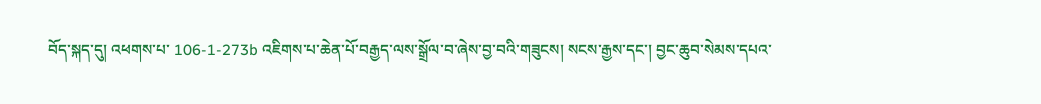བོད་སྐད་དུ། འཕགས་པ་ 106-1-273b འཇིགས་པ་ཆེན་པོ་བརྒྱད་ལས་སྒྲོལ་བ་ཞེས་བྱ་བའི་གཟུངས། སངས་རྒྱས་དང་། བྱང་ཆུབ་སེམས་དཔའ་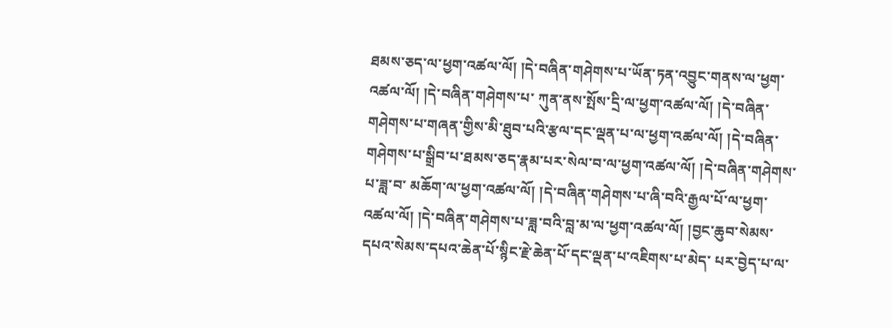ཐམས་ཅད་ལ་ཕྱག་འཚལ་ལོ། །དེ་བཞིན་གཤེགས་པ་ཡོན་ཏན་འབྱུང་གནས་ལ་ཕྱག་འཚལ་ལོ། །དེ་བཞིན་གཤེགས་པ་ ཀུན་ནས་སྤོས་དྲི་ལ་ཕྱག་འཚལ་ལོ། །དེ་བཞིན་གཤེགས་པ་གཞན་གྱིས་མི་ཐུབ་པའི་རྩལ་དང་ལྡན་པ་ལ་ཕྱག་འཚལ་ལོ། །དེ་བཞིན་གཤེགས་པ་སྒྲིབ་པ་ཐམས་ཅད་རྣམ་པར་སེལ་བ་ལ་ཕྱག་འཚལ་ལོ། །དེ་བཞིན་གཤེགས་པ་ཟླ་བ་ མཆོག་ལ་ཕྱག་འཚལ་ལོ། །དེ་བཞིན་གཤེགས་པ་ཞི་བའི་རྒྱལ་པོ་ལ་ཕྱག་འཚལ་ལོ། །དེ་བཞིན་གཤེགས་པ་ཟླ་བའི་བླ་མ་ལ་ཕྱག་འཚལ་ལོ། །བྱང་ཆུབ་སེམས་དཔའ་སེམས་དཔའ་ཆེན་པོ་སྙིང་རྗེ་ཆེན་པོ་དང་ལྡན་པ་འཇིགས་པ་མེད་ པར་བྱེད་པ་ལ་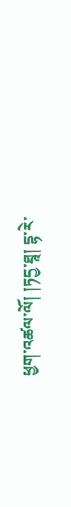ཕྱག་འཚལ་ལོ། །ཏདྱ་ཐཱ། དྷ་རེ་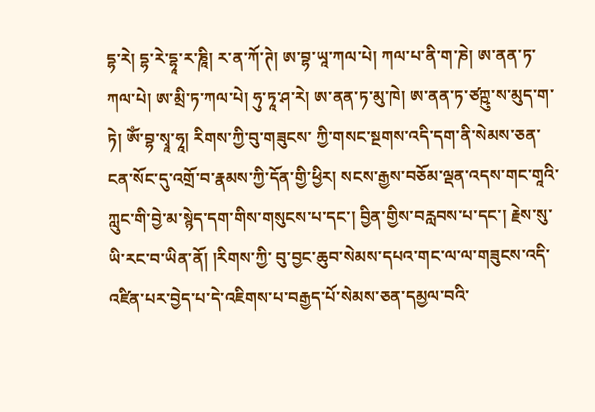དྷ་རེ། དྷ་རེ་དྷཱ་ར་ཎཱི། ར་ན་ཀོ་ཊེ། ཨ་བྷ་ཡཱ་ཀལ་པེ། ཀལ་པ་ནི་ག་ཎེ། ཨ་ནན་ཏ་ཀལ་པེ། ཨ་མྲི་ཏ་ཀལ་པེ། ཧུ་ཏཱ་ཤ་རེ། ཨ་ནན་ཏ་མུ་ཁེ། ཨ་ནན་ཏ་ཙཀྵུ་ས་མུད་ག་ཏེ། ཨོཾ་བྷ་སྭཱ་ཧཱ། རིགས་ཀྱི་བུ་གཟུངས་ ཀྱི་གསང་སྔགས་འདི་དག་ནི་སེམས་ཅན་ངན་སོང་དུ་འགྲོ་བ་རྣམས་ཀྱི་དོན་གྱི་ཕྱིར། སངས་རྒྱས་བཅོམ་ལྡན་འདས་གང་གཱའི་ཀླུང་གི་བྱེ་མ་སྙེད་དག་གིས་གསུངས་པ་དང་། བྱིན་གྱིས་བརླབས་པ་དང་། རྗེས་སུ་ཡི་རང་བ་ཡིན་ནོ། །རིགས་ཀྱི་ བུ་བྱང་ཆུབ་སེམས་དཔའ་གང་ལ་ལ་གཟུངས་འདི་འཛིན་པར་བྱེད་པ་དེ་འཇིགས་པ་བརྒྱད་པོ་སེམས་ཅན་དམྱལ་བའི་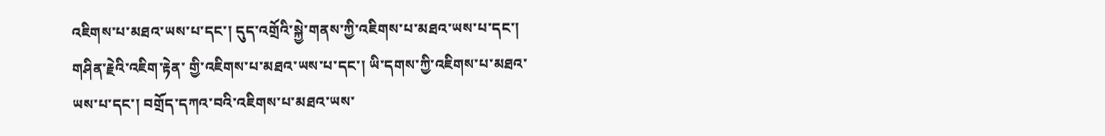འཇིགས་པ་མཐའ་ཡས་པ་དང་། དུད་འགྲོའི་སྐྱེ་གནས་ཀྱི་འཇིགས་པ་མཐའ་ཡས་པ་དང་། གཤིན་རྗེའི་འཇིག་རྟེན་ གྱི་འཇིགས་པ་མཐའ་ཡས་པ་དང་། ཡི་དགས་ཀྱི་འཇིགས་པ་མཐའ་ཡས་པ་དང་། བགྲོད་དཀའ་བའི་འཇིགས་པ་མཐའ་ཡས་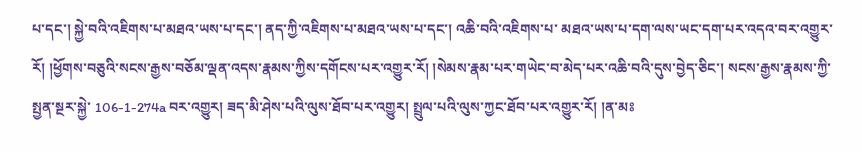པ་དང་། སྐྱེ་བའི་འཇིགས་པ་མཐའ་ཡས་པ་དང་། ནད་ཀྱི་འཇིགས་པ་མཐའ་ཡས་པ་དང་། འཆི་བའི་འཇིགས་པ་ མཐའ་ཡས་པ་དག་ལས་ཡང་དག་པར་འདའ་བར་འགྱུར་རོ། །ཕྱོགས་བཅུའི་སངས་རྒྱས་བཅོམ་ལྡན་འདས་རྣམས་ཀྱིས་དགོངས་པར་འགྱུར་རོ། །སེམས་རྣམ་པར་གཡེང་བ་མེད་པར་འཆི་བའི་དུས་བྱེད་ཅིང་། སངས་རྒྱས་རྣམས་ཀྱི་སྤྱན་སྔར་སྐྱེ་ 106-1-274a བར་འགྱུར། ཟད་མི་ཤེས་པའི་ལུས་ཐོབ་པར་འགྱུར། སྤྲུལ་པའི་ལུས་ཀྱང་ཐོབ་པར་འགྱུར་རོ། །ན་མཿ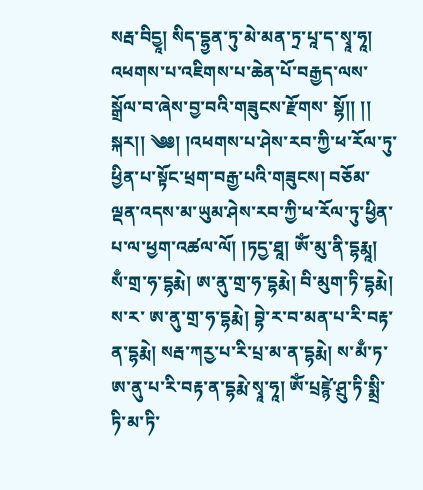སརྦ་བིདྱཱ། སིད་དྷྱན་ཏུ་མེ་མན་ཏྲ་པཱ་ད་སྭཱ་ཧཱ། འཕགས་པ་འཇིགས་པ་ཆེན་པོ་བརྒྱད་ལས་སྒྲོལ་བ་ཞེས་བྱ་བའི་གཟུངས་རྫོགས་ སྷོ།། །། སྐར།། ༄༅། །འཕགས་པ་ཤེས་རབ་ཀྱི་ཕ་རོལ་ཏུ་ཕྱིན་པ་སྟོང་ཕྲག་བརྒྱ་པའི་གཟུངས། བཅོམ་ལྡན་འདས་མ་ཡུམ་ཤེས་རབ་ཀྱི་ཕ་རོལ་ཏུ་ཕྱིན་པ་ལ་ཕྱག་འཚལ་ལོ། །ཏདྱ་ཐཱ། ཨོཾ་མུ་ནི་དྷརྨཱ། སྃ་གྲ་ཧ་དྷརྨེ། ཨ་ནུ་གྲ་ཧ་དྷརྨེ། བི་མུག་ཏི་དྷརྨེ། ས་ར་ ཨ་ནུ་གྲ་ཧ་དྷརྨེ། བྷེ་ར་བ་མན་པ་རི་བརྟ་ན་དྷརྨེ། སརྦ་ཀརྱ་པ་རི་པྲ་མ་ན་དྷརྨེ། ས་མྃ་ཏ་ཨ་ནུ་པ་རི་བརྟ་ན་དྷརྨེ་སྭཱ་ཧཱ། ཨོཾ་པྲཛྙེ་ཤྲུ་ཏི་སྨྲི་ཏི་མ་ཏི་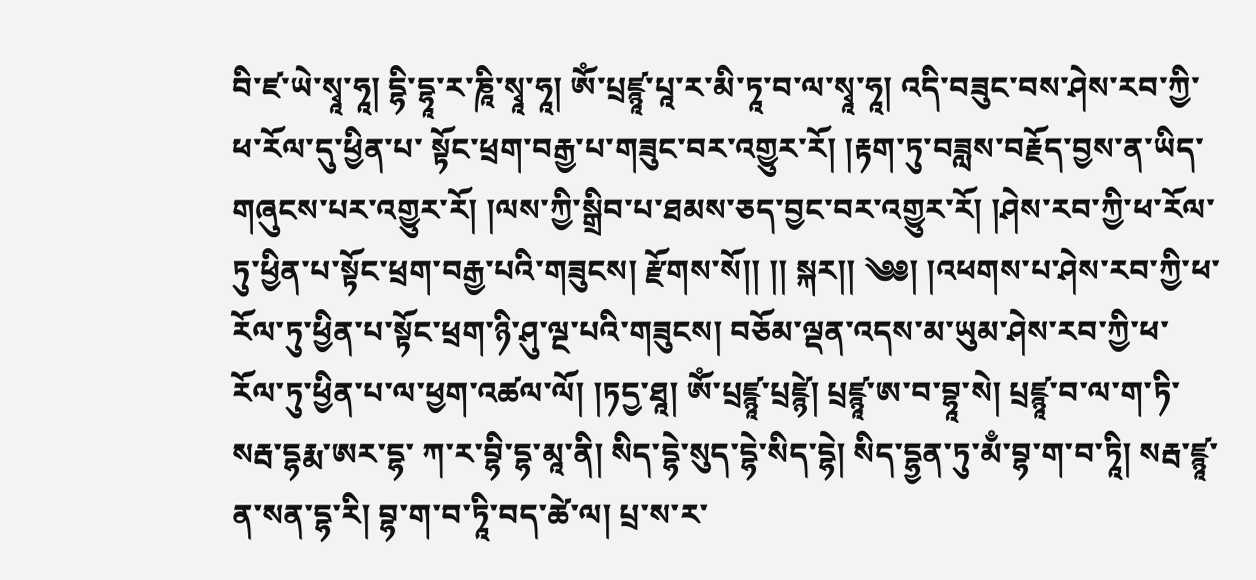བི་ཛ་ཡེ་སྭཱ་ཧཱ། དྷི་དྷཱ་ར་ཎཱི་སྭཱ་ཧཱ། ཨོཾ་པྲཛྙཱ་པཱ་ར་མི་ཏཱ་བ་ལ་སྭཱ་ཧཱ། འདི་བཟུང་བས་ཤེས་རབ་ཀྱི་ཕ་རོལ་དུ་ཕྱིན་པ་ སྟོང་ཕྲག་བརྒྱ་པ་གཟུང་བར་འགྱུར་རོ། །རྟག་ཏུ་བཟླས་བརྗོད་བྱས་ན་ཡིད་གཞུངས་པར་འགྱུར་རོ། །ལས་ཀྱི་སྒྲིབ་པ་ཐམས་ཅད་བྱང་བར་འགྱུར་རོ། །ཤེས་རབ་ཀྱི་ཕ་རོལ་ཏུ་ཕྱིན་པ་སྟོང་ཕྲག་བརྒྱ་པའི་གཟུངས། རྫོགས་སོ།། །། སྐར།། ༄༅། །འཕགས་པ་ཤེས་རབ་ཀྱི་ཕ་རོལ་ཏུ་ཕྱིན་པ་སྟོང་ཕྲག་ཉི་ཤུ་ལྔ་པའི་གཟུངས། བཅོམ་ལྡན་འདས་མ་ཡུམ་ཤེས་རབ་ཀྱི་ཕ་རོལ་ཏུ་ཕྱིན་པ་ལ་ཕྱག་འཚལ་ལོ། །ཏདྱ་ཐཱ། ཨོཾ་པྲཛྙཱ་པྲཛྙེ། པྲཛྙཱ་ཨ་བ་བྷཱ་སེ། པྲཛྙཱ་བ་ལ་ག་ཏི་སརྦ་དྷརྨ་ཨར་དྷ་ ཀ་ར་བྷི་དྷ་མཱ་ནི། སིད་དྷེ་སུད་དྷེ་སིད་དྷེ། སིད་དྷྱན་ཏུ་མྃ་བྷ་ག་བ་ཏཱི། སརྦ་ཛྙཱ་ན་སན་དྷ་རི། བྷ་ག་བ་ཏཱི་བད་ཚེ་ལ། པྲ་ས་ར་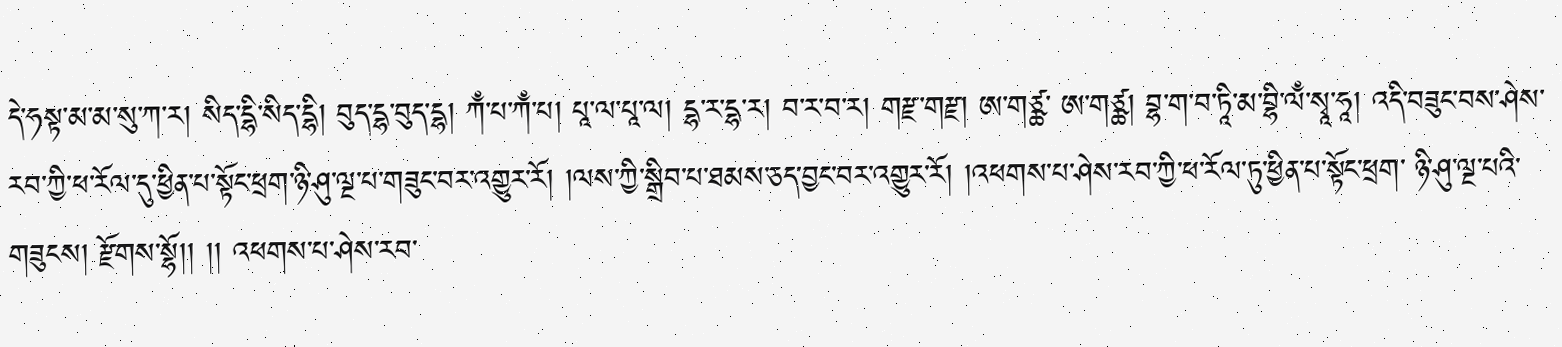དེ་ཧསྟ་མ་མ་སུ་ཀ་ར། སིད་དྷི་སིད་དྷི། བུད་དྷ་བུད་དྷ། ཀྃ་པ་ཀྃ་པ། པཱ་ལ་པཱ་ལ། དྷ་ར་དྷ་ར། བ་ར་བ་ར། གརྫ་གརྫ། ཨ་གཙྪ་ ཨ་གཙྪ། བྷ་ག་བ་ཏཱི་མ་བྷི་ལྃ་སྭཱ་ཧཱ། འདི་བཟུང་བས་ཤེས་རབ་ཀྱི་ཕ་རོལ་དུ་ཕྱིན་པ་སྟོང་ཕྲག་ཉི་ཤུ་ལྔ་པ་གཟུང་བར་འགྱུར་རོ། །ལས་ཀྱི་སྒྲིབ་པ་ཐམས་ཅད་བྱང་བར་འགྱུར་རོ། །འཕགས་པ་ཤེས་རབ་ཀྱི་ཕ་རོལ་ཏུ་ཕྱིན་པ་སྟོང་ཕྲག་ ཉི་ཤུ་ལྔ་པའི་གཟུངས། རྫོགས་སྷོ།། །། འཕགས་པ་ཤེས་རབ་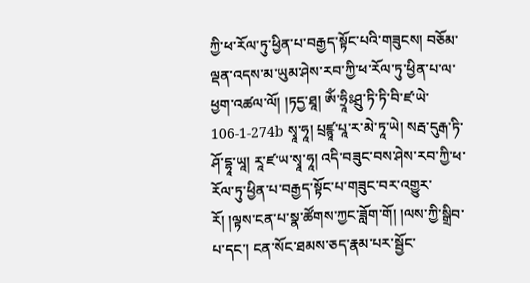ཀྱི་ཕ་རོལ་ཏུ་ཕྱིན་པ་བརྒྱད་སྟོང་པའི་གཟུངས། བཅོམ་ལྡན་འདས་མ་ཡུམ་ཤེས་རབ་ཀྱི་ཕ་རོལ་ཏུ་ཕྱིན་པ་ལ་ཕྱག་འཚལ་ལོ། །ཏདྱ་ཐཱ། ཨོཾ་ཧྲཱིཿཤྲུ་ཏི་ཏི་བི་ཛ་ཡེ་ 106-1-274b སྭཱ་ཧཱ། པྲཛྙཱ་པཱ་ར་མེ་ཏཱ་ཡེ། སརྦ་དུརྒ་ཏི་ཤོ་དྷཱ་ཡཱ། རཱ་ཛ་ཡ་སྭཱ་ཧཱ། འདི་བཟུང་བས་ཤེས་རབ་ཀྱི་ཕ་རོལ་ཏུ་ཕྱིན་པ་བརྒྱད་སྟོང་པ་གཟུང་བར་འགྱུར་རོ། །ལྟས་ངན་པ་སྣ་ཚོགས་ཀྱང་ཟློག་གོ། །ལས་ཀྱི་སྒྲིབ་པ་དང་། ངན་སོང་ཐམས་ཅད་རྣམ་པར་སྦྱོང་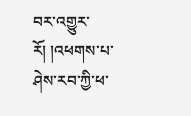བར་འགྱུར་རོ། །འཕགས་པ་ཤེས་རབ་ཀྱི་ཕ་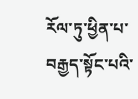རོལ་ཏུ་ཕྱིན་པ་བརྒྱད་སྟོང་པའི་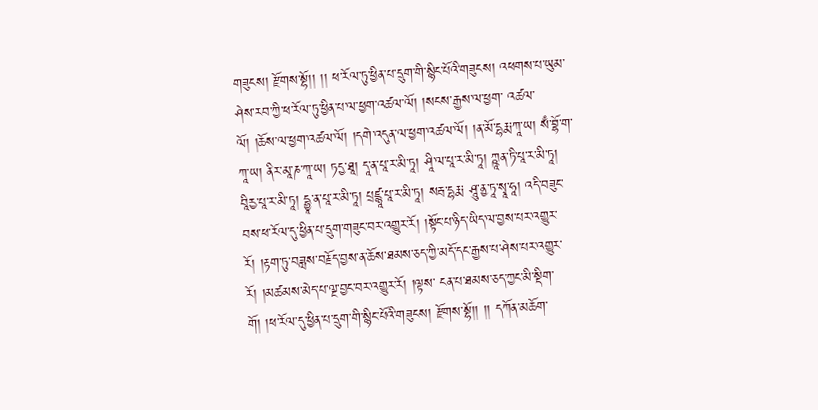གཟུངས། རྫོགས་སྷོ།། །། ཕ་རོལ་ཏུ་ཕྱིན་པ་དྲུག་གི་སྙིང་པོའི་གཟུངས། འཕགས་པ་ཡུམ་ཤེས་རབ་ཀྱི་ཕ་རོལ་ཏུ་ཕྱིན་པ་ལ་ཕྱག་འཚལ་ལོ། །སངས་རྒྱས་ལ་ཕྱག་ འཚལ་ལོ། །ཆོས་ལ་ཕྱག་འཚལ་ལོ། །དགེ་འདུན་ལ་ཕྱག་འཚལ་ལོ། །ན་མོ་དྷརྨ་ཀཱ་ཡ། སྃ་བྷོ་ག་ཀཱ་ཡ། ནིར་མཱ་ཎ་ཀཱ་ཡ། ཏདྱ་ཐཱ། དཱ་ན་པཱ་ར་མི་ཏཱ། ཤཱི་ལ་པཱ་ར་མི་ཏཱ། ཀྵཱན་ཏི་པཱ་ར་མི་ཏཱ། བཱིརྱ་པཱ་ར་མི་ཏཱ། དྷྱཱ་ན་པཱ་ར་མི་ཏཱ། པྲཛྙཱ་པཱ་ར་མི་ཏཱ། སརྦ་དྷརྨ་ ཤཱུ་ནྱ་ཏཱ་སྭཱ་ཧཱ། འདི་བཟུང་བས་ཕ་རོལ་དུ་ཕྱིན་པ་དྲུག་གཟུང་བར་འགྱུར་རོ། །སྟོང་པ་ཉིད་ཡིད་ལ་བྱས་པར་འགྱུར་རོ། །རྟག་ཏུ་བཟླས་བརྗོད་བྱས་ན་ཆོས་ཐམས་ཅད་ཀྱི་མདོ་དང་རྒྱས་པ་ཤེས་པར་འགྱུར་རོ། །མཚམས་མེད་པ་ལྔ་བྱང་བར་འགྱུར་རོ། །ལྟས་ ངན་པ་ཐམས་ཅད་ཀྱང་མི་སྡིག་གོ། །ཕ་རོལ་དུ་ཕྱིན་པ་དྲུག་གི་སྙིང་པོའི་གཟུངས། རྫོགས་སྷོ།། །། དཀོན་མཆོག་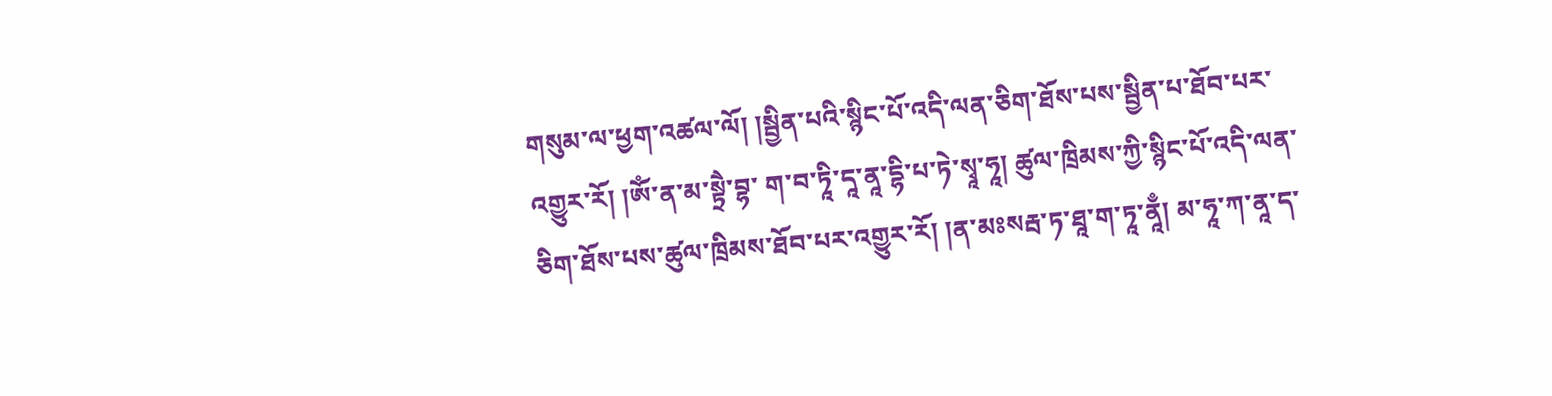གསུམ་ལ་ཕྱག་འཚལ་ལོ། །སྦྱིན་པའི་སྙིང་པོ་འདི་ལན་ཅིག་ཐོས་པས་སྦྱིན་པ་ཐོབ་པར་འགྱུར་རོ། །ཨོཾ་ན་མ་སྟྲཻ་བྷ་ ག་བ་ཏཱི་དཱ་ནཱ་དྷི་པ་ཏེ་སྭཱ་ཧཱ། ཚུལ་ཁྲིམས་ཀྱི་སྙིང་པོ་འདི་ལན་ཅིག་ཐོས་པས་ཚུལ་ཁྲིམས་ཐོབ་པར་འགྱུར་རོ། །ན་མཿསརྦ་ཏ་ཐཱ་ག་ཏཱ་ནཱྃ། མ་ཧཱ་ཀ་ནཱ་ད་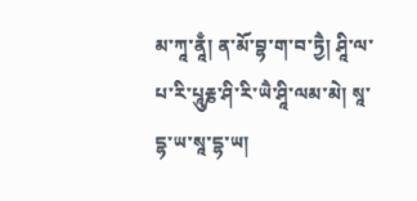མ་ཀཱ་ནཱྃ། ན་མོ་བྷ་ག་བ་ཏྱཻ། ཤཱི་ལ་པ་རི་པཱུརྞ་ཤི་རི་ཡཻ་ཤཱི་ལམ་མེ། སཱ་དྷ་ཡ་སཱ་དྷ་ཡ།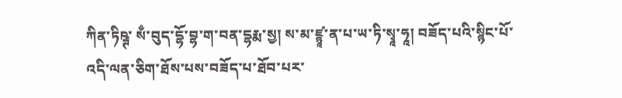ཀིན་ཏིཥྚ་ སྃ་བུད་དྷོ་བྷ་ག་བན་དྷརྨ་སྱ། ས་མ་ཛྙཱ་ན་པ་ཡ་ཏི་སྭཱ་ཧཱ། བཟོད་པའི་སྙིང་པོ་འདི་ལན་ཅིག་ཐོས་པས་བཟོད་པ་ཐོབ་པར་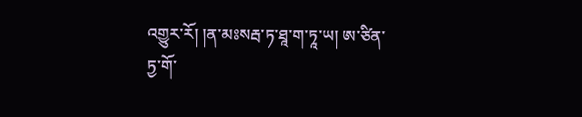འགྱུར་རོ། །ན་མཿསརྦ་ཏ་ཐཱ་ག་ཏཱ་ཡ། ཨ་ཙིན་ཏྱ་གོ་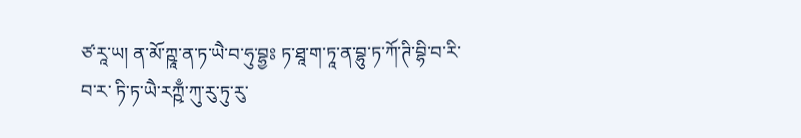ཙ་རཱ་ཡ། ན་མོ་ཀྵཱ་ན་ཏ་ཡཻ་བ་ཧུ་བྷྱཿ ཏ་ཐཱ་ག་ཏཱ་ན་བྷུ་ཏ་ཀོ་ཊི་བྷི་བ་རི་བ་ར་ ཏི་ཏ་ཡཻ་རཀྵྃ་ཀུ་རུ་ཏུ་རུ་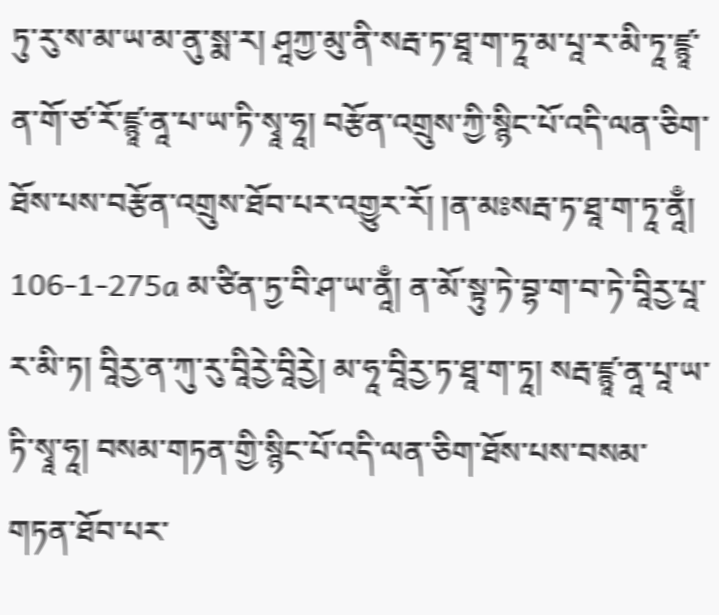ཏུ་རུ་ས་མ་ཡ་མ་ནུ་སྨ་ར། ཤཱཀྱ་མུ་ནི་སརྦ་ཏ་ཐཱ་ག་ཏཱ་མ་པཱ་ར་མི་ཏཱ་ཛྙཱ་ན་གོ་ཙ་རོ་ཛྙཱ་ནཱ་པ་ཡ་ཏི་སྭཱ་ཧཱ། བརྩོན་འགྲུས་ཀྱི་སྙིང་པོ་འདི་ལན་ཅིག་ཐོས་པས་བརྩོན་འགྲུས་ཐོབ་པར་འགྱུར་རོ། །ན་མཿསརྦ་ཏ་ཐཱ་ག་ཏཱ་ནཱྃ། 106-1-275a མ་ཙིན་ཏྱ་བི་ཤ་ཡ་ནཱྃ། ན་མོ་སྟུ་ཏེ་བྷ་ག་བ་ཏེ་བཱིརྱ་པཱ་ར་མི་ཏ། བཱིརྱ་ན་ཀུ་རུ་བཱིརྱེ་བཱིརྱེ། མ་ཧཱ་བཱིརྱ་ཏ་ཐཱ་ག་ཏཱ། སརྦ་ཛྙཱ་ནཱ་པཱ་ཡ་ཏི་སྭཱ་ཧཱ། བསམ་གཏན་གྱི་སྙིང་པོ་འདི་ལན་ཅིག་ཐོས་པས་བསམ་གཏན་ཐོབ་པར་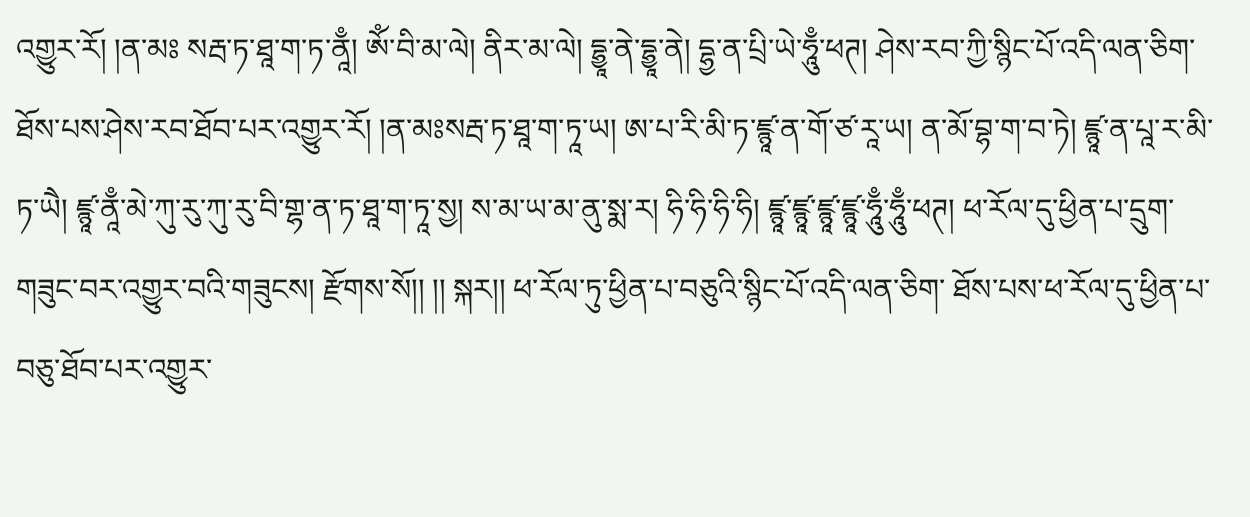འགྱུར་རོ། །ན་མཿ སརྦ་ཏ་ཐཱ་ག་ཏ་ནཱྃ། ཨོཾ་བི་མ་ལེ། ནིར་མ་ལེ། དྷྱཱ་ནེ་དྷྱཱ་ནེ། དྷྱ་ན་པྲི་ཡེ་ཧཱུྃ་ཕཊ། ཤེས་རབ་ཀྱི་སྙིང་པོ་འདི་ལན་ཅིག་ཐོས་པས་ཤེས་རབ་ཐོབ་པར་འགྱུར་རོ། །ན་མཿསརྦ་ཏ་ཐཱ་ག་ཏཱ་ཡ། ཨ་པ་རི་མི་ཏ་ཛྙཱ་ན་གོ་ཙ་རཱ་ཡ། ན་མོ་བྷ་ག་བ་ཏེ། ཛྙཱ་ན་པཱ་ར་མི་ ཏ་ཡཻ། ཛྙཱ་ནཱྃ་མེ་ཀུ་རུ་ཀུ་རུ་བི་གྷ་ན་ཏ་ཐཱ་ག་ཏཱ་སྱ། ས་མ་ཡ་མ་ནུ་སྨ་ར། ཧི་ཧི་ཧི་ཧི། ཛྙཱ་ཛྙཱ་ཛྙཱ་ཛྙཱ་ཧཱུྃ་ཧཱུྃ་ཕཊ། ཕ་རོལ་དུ་ཕྱིན་པ་དྲུག་གཟུང་བར་འགྱུར་བའི་གཟུངས། རྫོགས་སོ།། །། སྐར།། ཕ་རོལ་ཏུ་ཕྱིན་པ་བཅུའི་སྙིང་པོ་འདི་ལན་ཅིག་ ཐོས་པས་ཕ་རོལ་དུ་ཕྱིན་པ་བཅུ་ཐོབ་པར་འགྱུར་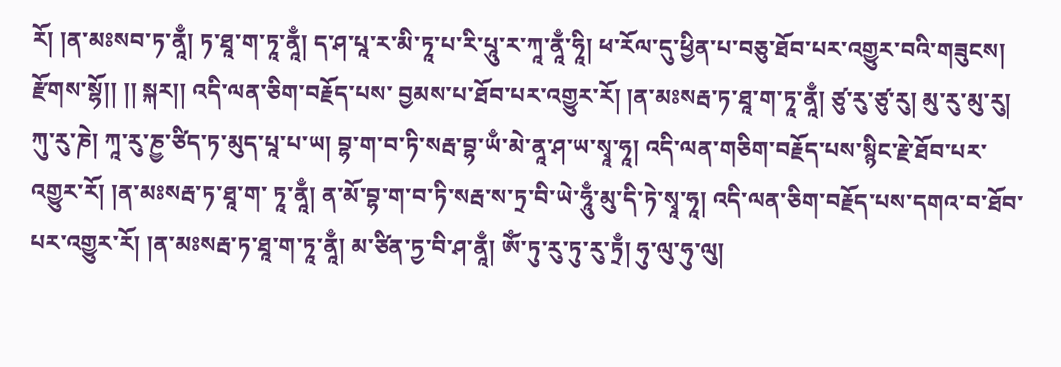རོ། །ན་མཿསབ་ཏ་ནཱྃ། ཏ་ཐཱ་ག་ཏཱ་ནཱྃ། ད་ཤ་པཱ་ར་མི་ཏཱ་པ་རི་པཱུ་ར་ཀཱ་ནཱྃ་ཧཱི། ཕ་རོལ་དུ་ཕྱིན་པ་བཅུ་ཐོབ་པར་འགྱུར་བའི་གཟུངས། རྫོགས་སྷོ།། །། སྐར།། འདི་ལན་ཅིག་བརྗོད་པས་ བྱམས་པ་ཐོབ་པར་འགྱུར་རོ། །ན་མཿསརྦ་ཏ་ཐཱ་ག་ཏཱ་ནཱྃ། ཙུ་རུ་ཙུ་རུ། མུ་རུ་མུ་རུ། ཀུ་རུ་ཎེ། ཀཱ་རུ་ཎྱ་ཙིད་ཏ་མུད་པཱ་པ་ཡ། བྷ་ག་བ་ཏི་སརྦ་བྷ་ཡྃ་མེ་ནཱ་ཤ་ཡ་སྭཱ་ཧཱ། འདི་ལན་གཅིག་བརྗོད་པས་སྙིང་རྗེ་ཐོབ་པར་འགྱུར་རོ། །ན་མཿསརྦ་ཏ་ཐཱ་ག་ ཏཱ་ནཱྃ། ན་མོ་བྷ་ག་བ་ཏི་སརྦ་ས་ཏྲ་བི་ཡེ་ཧཱུྃ་མུ་དི་ཏེ་སྭཱ་ཧཱ། འདི་ལན་ཅིག་བརྗོད་པས་དགའ་བ་ཐོབ་པར་འགྱུར་རོ། །ན་མཿསརྦ་ཏ་ཐཱ་ག་ཏཱ་ནཱྃ། མ་ཙིན་ཏྱ་བི་ཤ་ནཱྃ། ཨོཾ་ཏུ་རུ་ཏུ་རུ་ཏྲྃ། ཧུ་ལུ་ཧུ་ལུ།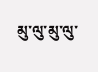མུ་ལུ་མུ་ལུ་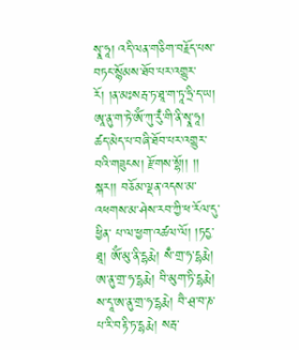སྭཱ་ཧཱ། འདི་ལན་གཅིག་བརྗོད་པས་ བཏང་སྙོམས་ཐོབ་པར་འགྱུར་རོ། །ན་མཿསརྦ་ཏ་ཐཱ་ག་ཏཱ་ཧྲི་ད་ཡ། ཨཱ་ནུ་ག་ཏེ་ཨོཾ་ཀུ་རུྃ་གི་ནི་སྭཱ་ཧཱ། ཚད་མེད་པ་བཞི་ཐོབ་པར་འགྱུར་བའི་གཟུངས། རྫོགས་སྷོ།། །། སྐར།། བཅོམ་ལྡན་འདས་མ་འཕགས་མ་ཤེས་རབ་ཀྱི་ཕ་རོལ་དུ་ཕྱིན་ པ་ལ་ཕྱག་འཚལ་ལོ། །ཏདྱ་ཐཱ། ཨོཾ་མུ་ནི་དྷརྨེ། སྃ་གྲ་ཧ་དྷརྨེ། ཨ་ནུ་གྲ་ཧ་དྷརྨེ། བི་མུག་ཏི་དྷརྨེ། ས་དཱ་ཨ་ནུ་གྲ་ཧ་དྷརྨེ། བཻ་ཤྲ་བ་ཎ་པ་རི་བརྟི་ཏ་དྷརྨེ། སརྦ་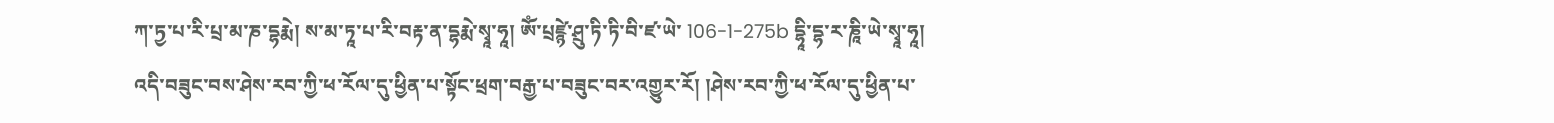ཀ་ཏྱ་པ་རི་པྲ་མ་ཎ་དྷརྨེ། ས་མ་ཏཱ་པ་རི་བརྟ་ན་དྷརྨེ་སྭཱ་ཧཱ། ཨོཾ་པྲཛྙེ་ཤྲུ་ཏི་ཏི་བི་ཛ་ཡེ་ 106-1-275b དྷཱི་དྷ་ར་ཎཱི་ཡེ་སྭཱ་ཧཱ། འདི་བཟུང་བས་ཤེས་རབ་ཀྱི་ཕ་རོལ་དུ་ཕྱིན་པ་སྟོང་ཕྲག་བརྒྱ་པ་བཟུང་བར་འགྱུར་རོ། །ཤེས་རབ་ཀྱི་ཕ་རོལ་དུ་ཕྱིན་པ་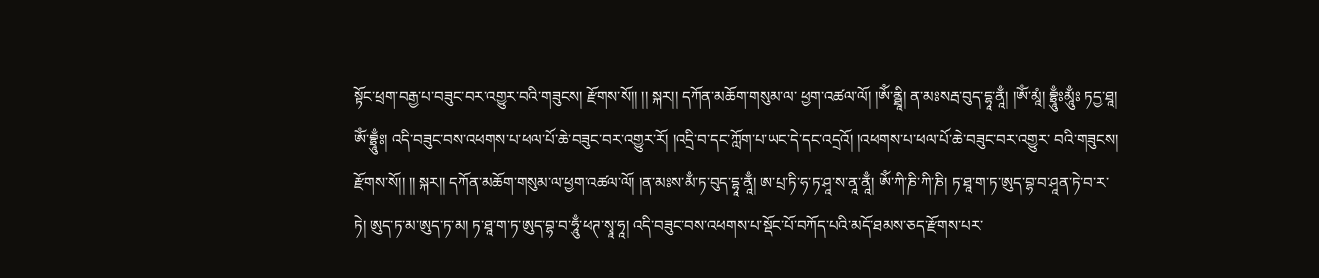སྟོང་ཕྲག་བརྒྱ་པ་བཟུང་བར་འགྱུར་བའི་གཟུངས། རྫོགས་སོ།། །། སྐར།། དཀོན་མཆོག་གསུམ་ལ་ ཕྱག་འཚལ་ལོ། །ཨོཾ་ནྠཱི། ན་མཿསརྦ་བུད་དྷཱ་ནཱྃ། །ཨོཾ་མཱཾ། བྷྲཱུྃཿམཱུྃཿ ཏདྱ་ཐཱ། ཨོཾ་བྷྲཱུྃཿ། འདི་བཟུང་བས་འཕགས་པ་ཕལ་པོ་ཆེ་བཟུང་བར་འགྱུར་རོ། །འདྲི་བ་དང་ཀློག་པ་ཡང་དེ་དང་འདྲའོ། །འཕགས་པ་ཕལ་པོ་ཆེ་བཟུང་བར་འགྱུར་ བའི་གཟུངས། རྫོགས་སོ།། །། སྐར།། དཀོན་མཆོག་གསུམ་ལ་ཕྱག་འཚལ་ལོ། །ན་མཿས་མྃ་ཏ་བུད་དྷཱ་ནཱྃ། ཨ་པྲ་ཏི་ཧ་ཏ་ཤཱ་ས་ནཱ་ནཱྃ། ཨོཾ་ཀི་ཎི་ཀི་ཎི། ཏ་ཐཱ་ག་ཏ་ཨུད་བྷ་བ་ཤཱན་ཏེ་བ་ར་ཏེ། ཨུད་ཏ་མ་ཨུད་ཏ་མ། ཏ་ཐཱ་ག་ཏ་ཨུད་བྷ་བ་ཧཱུྃ་ཕཊ་སྭཱ་ཧཱ། འདི་བཟུང་བས་འཕགས་པ་སྡོང་པོ་བཀོད་པའི་མདོ་ཐམས་ཅད་རྫོགས་པར་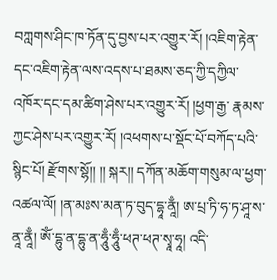བཀླགས་ཤིང་ཁ་ཏོན་དུ་བྱས་པར་འགྱུར་རོ། །འཇིག་རྟེན་དང་འཇིག་རྟེན་ལས་འདས་པ་ཐམས་ཅད་ཀྱི་དཀྱིལ་འཁོར་དང་དམ་ཚིག་ཤེས་པར་འགྱུར་རོ། །ཕྱག་རྒྱ་ རྣམས་ཀྱང་ཤེས་པར་འགྱུར་རོ། །འཕགས་པ་སྡོང་པོ་བཀོད་པའི་སྙིང་པོ། རྫོགས་སྷོ།། །། སྐར།། དཀོན་མཆོག་གསུམ་ལ་ཕྱག་འཚལ་ལོ། །ན་མཿས་མན་ཏ་བུད་དྷཱ་ནཱྃ། ཨ་པྲ་ཏི་ཧ་ཏ་ཤཱ་ས་ནཱ་ནཱྃ། ཨོཾ་དྷུ་ན་དྷུ་ན་ཧཱུྃ་ཧཱུྃ་ཕཊ་ཕཊ་སྭཱ་ཧཱ། འདི་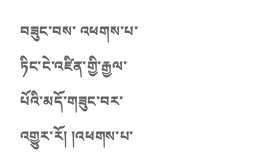བཟུང་བས་ འཕགས་པ་ཏིང་ངེ་འཛིན་གྱི་རྒྱལ་པོའི་མདོ་གཟུང་བར་འགྱུར་རོ། །འཕགས་པ་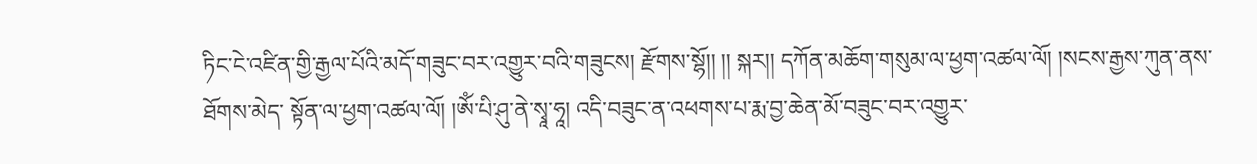ཏིང་ངེ་འཛིན་གྱི་རྒྱལ་པོའི་མདོ་གཟུང་བར་འགྱུར་བའི་གཟུངས། རྫོགས་སྷོ།། །། སྐར།། དཀོན་མཆོག་གསུམ་ལ་ཕྱག་འཚལ་ལོ། །སངས་རྒྱས་ཀུན་ནས་ཐོགས་མེད་ སྟོན་ལ་ཕྱག་འཚལ་ལོ། །ཨོཾ་པི་ཤུ་ནེ་སྭཱ་ཧཱ། འདི་བཟུང་ན་འཕགས་པ་རྨ་བྱ་ཆེན་མོ་བཟུང་བར་འགྱུར་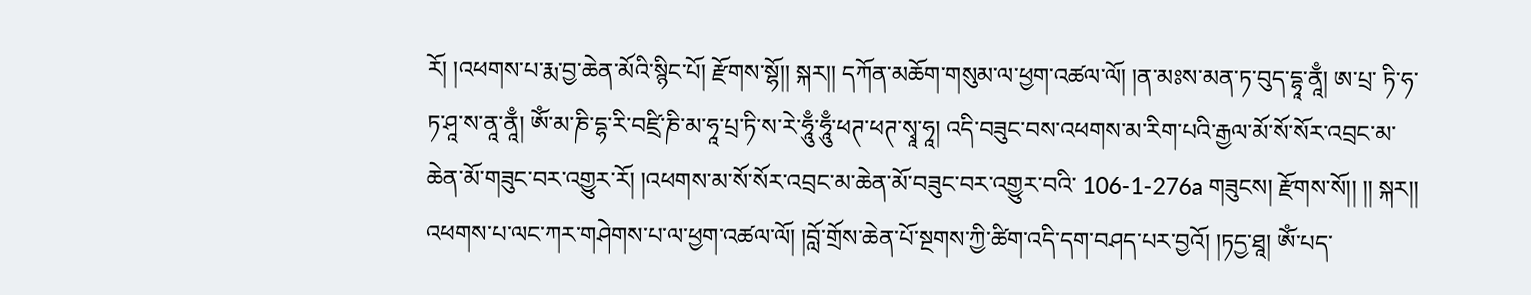རོ། །འཕགས་པ་རྨ་བྱ་ཆེན་མོའི་སྙིང་པོ། རྫོགས་སྷོ།། སྐར།། དཀོན་མཆོག་གསུམ་ལ་ཕྱག་འཚལ་ལོ། །ན་མཿས་མན་ཏ་བུད་དྷཱ་ནཱྃ། ཨ་པྲ་ ཏི་ཧ་ཏ་ཤཱ་ས་ནཱ་ནཱྃ། ཨོཾ་མ་ཎི་དྷ་རི་བཛྲི་ཎི་མ་ཧཱ་པྲ་ཏི་ས་རེ་ཧཱུྃ་ཧཱུྃ་ཕཊ་ཕཊ་སྭཱ་ཧཱ། འདི་བཟུང་བས་འཕགས་མ་རིག་པའི་རྒྱལ་མོ་སོ་སོར་འབྲང་མ་ཆེན་མོ་གཟུང་བར་འགྱུར་རོ། །འཕགས་མ་སོ་སོར་འབྲང་མ་ཆེན་མོ་བཟུང་བར་འགྱུར་བའི་ 106-1-276a གཟུངས། རྫོགས་སོ།། །། སྐར།། འཕགས་པ་ལང་ཀར་གཤེགས་པ་ལ་ཕྱག་འཚལ་ལོ། །བློ་གྲོས་ཆེན་པོ་སྔགས་ཀྱི་ཚིག་འདི་དག་བཤད་པར་བྱའོ། །ཏདྱ་ཐཱ། ཨོཾ་པད་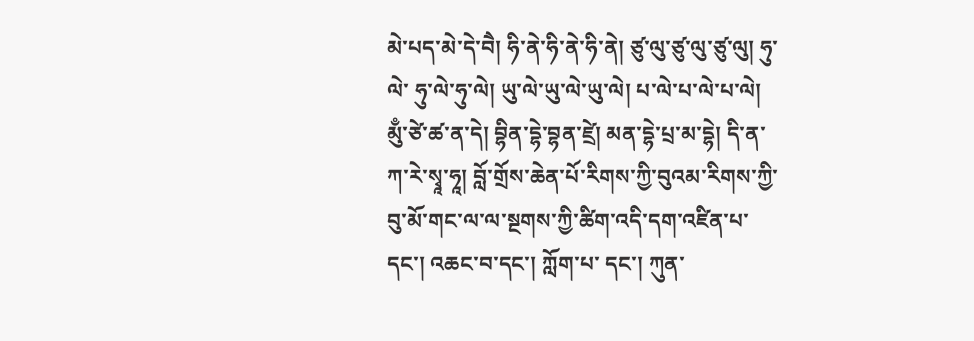མེ་པད་མེ་དེ་བཻ། ཧི་ནེ་ཧི་ནེ་ཧི་ནེ། ཙུ་ལུ་ཙུ་ལུ་ཙུ་ལུ། ཧུ་ལེ་ ཧུ་ལེ་ཧུ་ལེ། ཡུ་ལེ་ཡུ་ལེ་ཡུ་ལེ། པ་ལེ་པ་ལེ་པ་ལེ། མུྃ་ཙེ་ཚ་ན་དེ། བྷིན་དྷེ་བྷན་ཛྲེ། མན་དྷེ་པྲ་མ་དྷེ། དི་ན་ཀ་རེ་སྭཱ་ཧཱ། བློ་གྲོས་ཆེན་པོ་རིགས་ཀྱི་བུའམ་རིགས་ཀྱི་བུ་མོ་གང་ལ་ལ་སྔགས་ཀྱི་ཚིག་འདི་དག་འཛིན་པ་དང་། འཆང་བ་དང་། ཀློག་པ་ དང་། ཀུན་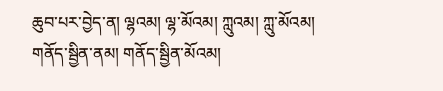ཆུབ་པར་བྱེད་ན། ལྷའམ། ལྷ་མོའམ། ཀླུའམ། ཀླུ་མོའམ། གནོད་སྦྱིན་ནམ། གནོད་སྦྱིན་མོའམ།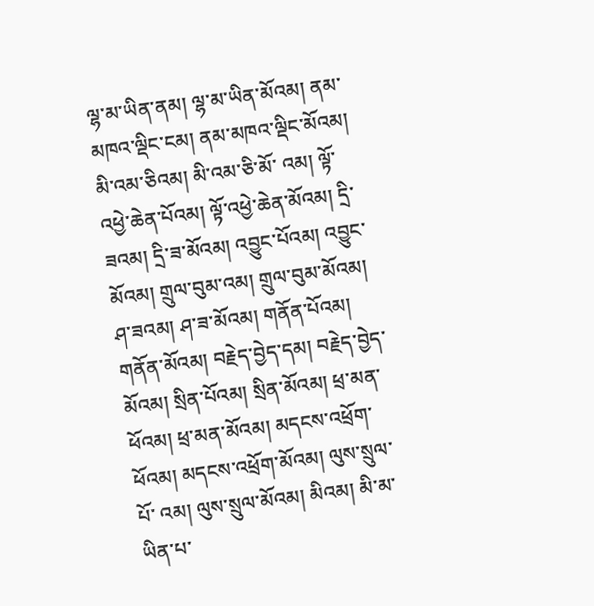ལྷ་མ་ཡིན་ནམ། ལྷ་མ་ཡིན་མོའམ། ནམ་མཁའ་ལྡིང་ངམ། ནམ་མཁའ་ལྡིང་མོའམ། མི་འམ་ཅིའམ། མི་འམ་ཅི་མོ་ འམ། ལྟོ་འཕྱེ་ཆེན་པོའམ། ལྟོ་འཕྱེ་ཆེན་མོའམ། དྲི་ཟའམ། དྲི་ཟ་མོའམ། འབྱུང་པོའམ། འབྱུང་མོའམ། གྲུལ་བུམ་འམ། གྲུལ་བུམ་མོའམ། ཤ་ཟའམ། ཤ་ཟ་མོའམ། གནོན་པོའམ། གནོན་མོའམ། བརྗེད་བྱེད་དམ། བརྗེད་བྱེད་མོའམ། སྲིན་པོའམ། སྲིན་མོའམ། ཕྲ་མན་ཕོའམ། ཕྲ་མན་མོའམ། མདངས་འཕྲོག་ཕོའམ། མདངས་འཕྲོག་མོའམ། ལུས་སྲུལ་པོ་ འམ། ལུས་སྲུལ་མོའམ། མིའམ། མི་མ་ཡིན་པ་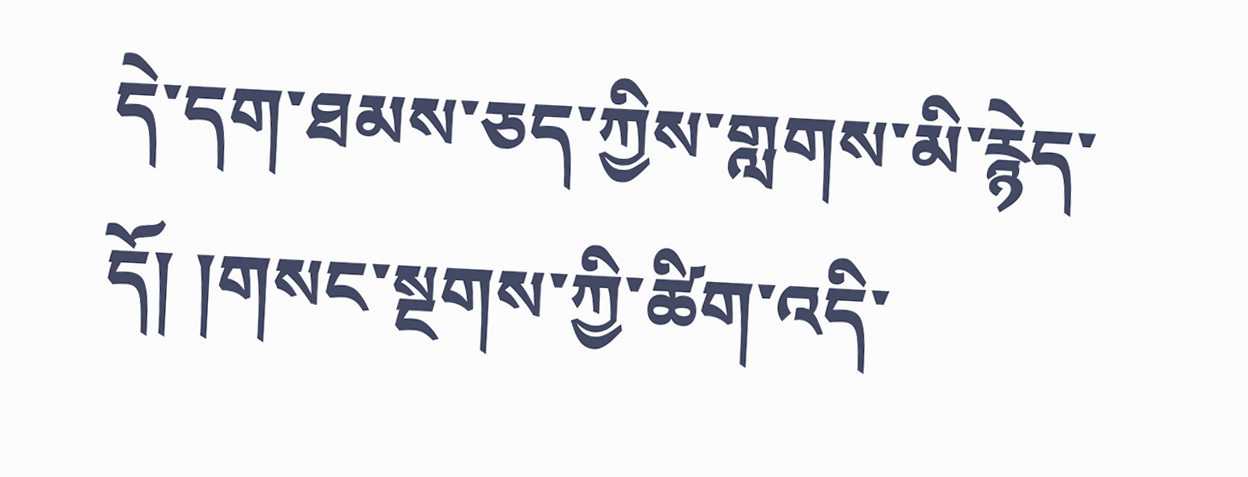དེ་དག་ཐམས་ཅད་ཀྱིས་གླགས་མི་རྙེད་དོ། །གསང་སྔགས་ཀྱི་ཚིག་འདི་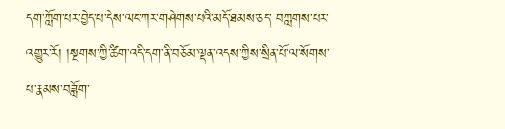དག་ཀློག་པར་བྱེད་པ་དེས་ལང་ཀར་གཤེགས་པའི་མདོ་ཐམས་ཅད་ བཀླགས་པར་འགྱུར་རོ། །སྔགས་ཀྱི་ཚིག་འདི་དག་ནི་བཅོམ་ལྡན་འདས་ཀྱིས་སྲིན་པོ་ལ་སོགས་པ་རྣམས་བཟློག་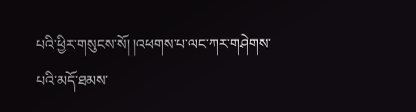པའི་ཕྱིར་གསུངས་སོ། །འཕགས་པ་ལང་ཀར་གཤེགས་པའི་མདོ་ཐམས་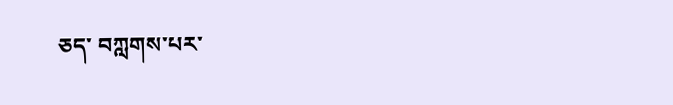ཅད་ བཀླགས་པར་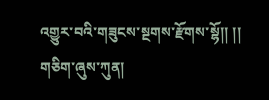འགྱུར་བའི་གཟུངས་སྔགས་རྫོགས་སྷོ།། །། གཅིག་ཞུས་ཀུན།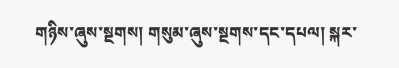གཉིས་ཞུས་སྔགས། གསུམ་ཞུས་སྔགས་དང་དཔལ། སྐར་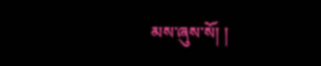མས་ཞུས་སོ། །